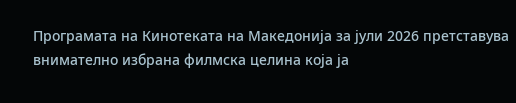Програмата на Кинотеката на Македонија за јули 2026 претставува внимателно избрана филмска целина која ја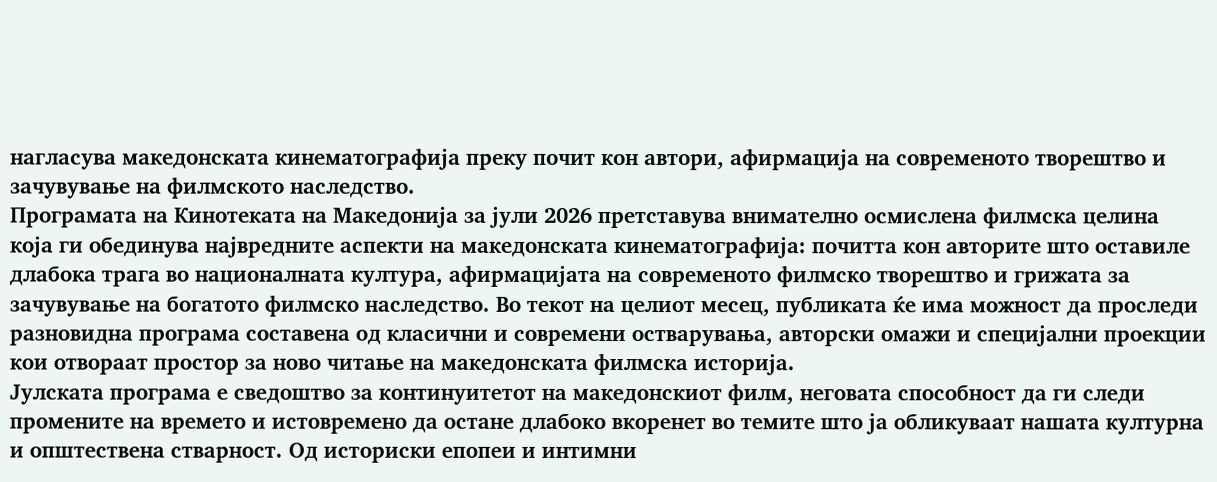нагласува македонската кинематографија преку почит кон автори, афирмација на современото творештво и зачувување на филмското наследство.
Програмата на Кинотеката на Македонија за јули 2026 претставува внимателно осмислена филмска целина која ги обединува највредните аспекти на македонската кинематографија: почитта кон авторите што оставиле длабока трага во националната култура, афирмацијата на современото филмско творештво и грижата за зачувување на богатото филмско наследство. Во текот на целиот месец, публиката ќе има можност да проследи разновидна програма составена од класични и современи остварувања, авторски омажи и специјални проекции кои отвораат простор за ново читање на македонската филмска историја.
Јулската програма е сведоштво за континуитетот на македонскиот филм, неговата способност да ги следи промените на времето и истовремено да остане длабоко вкоренет во темите што ја обликуваат нашата културна и општествена стварност. Од историски епопеи и интимни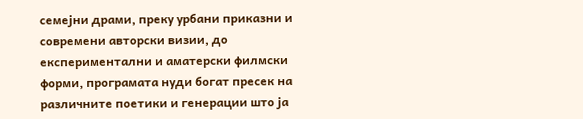семејни драми, преку урбани приказни и современи авторски визии, до експериментални и аматерски филмски форми, програмата нуди богат пресек на различните поетики и генерации што ја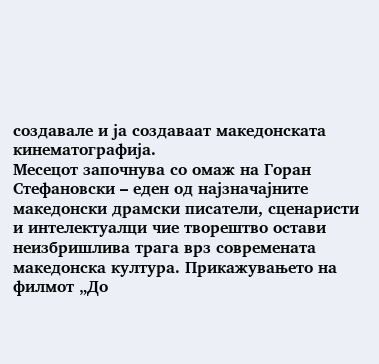создавале и ја создаваат македонската кинематографија.
Месецот започнува со омаж на Горан Стефановски – еден од најзначајните македонски драмски писатели, сценаристи и интелектуалци чие творештво остави неизбришлива трага врз современата македонска култура. Прикажувањето на филмот „До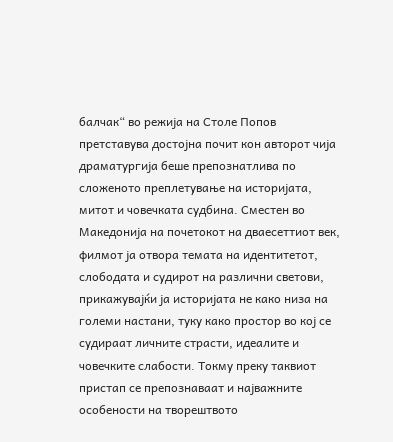балчак“ во режија на Столе Попов претставува достојна почит кон авторот чија драматургија беше препознатлива по сложеното преплетување на историјата, митот и човечката судбина. Сместен во Македонија на почетокот на дваесеттиот век, филмот ја отвора темата на идентитетот, слободата и судирот на различни светови, прикажувајќи ја историјата не како низа на големи настани, туку како простор во кој се судираат личните страсти, идеалите и човечките слабости. Токму преку таквиот пристап се препознаваат и најважните особености на творештвото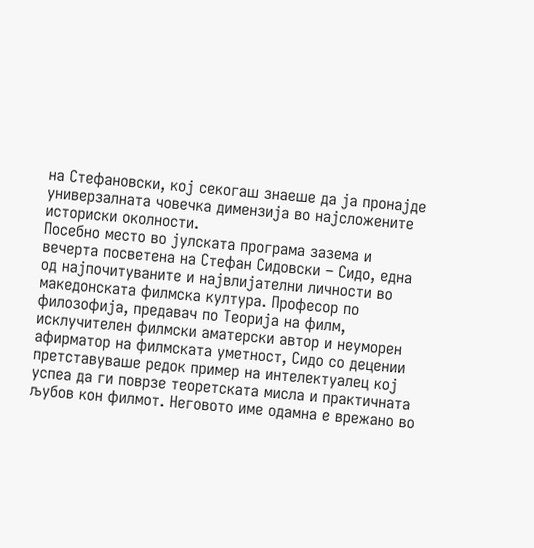на Стефановски, кој секогаш знаеше да ја пронајде универзалната човечка димензија во најсложените историски околности.
Посебно место во јулската програма зазема и вечерта посветена на Стефан Сидовски – Сидо, една од најпочитуваните и највлијателни личности во македонската филмска култура. Професор по филозофија, предавач по Теорија на филм, исклучителен филмски аматерски автор и неуморен афирматор на филмската уметност, Сидо со децении претставуваше редок пример на интелектуалец кој успеа да ги поврзе теоретската мисла и практичната љубов кон филмот. Неговото име одамна е врежано во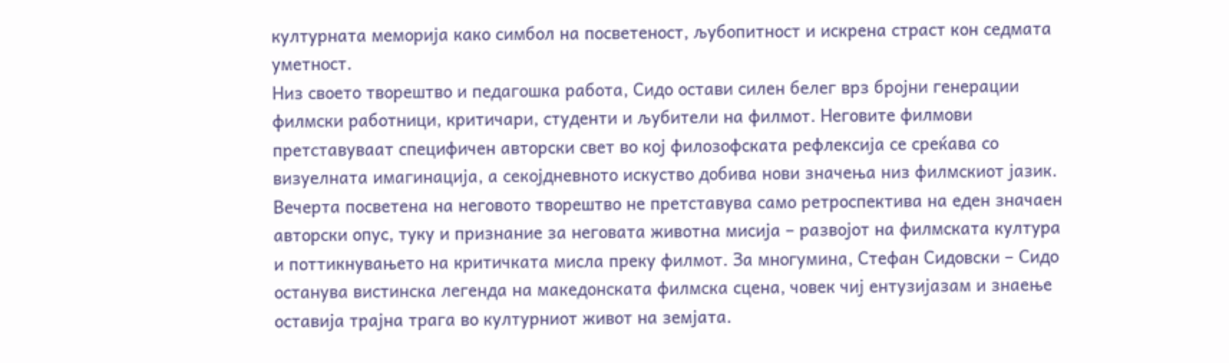културната меморија како симбол на посветеност, љубопитност и искрена страст кон седмата уметност.
Низ своето творештво и педагошка работа, Сидо остави силен белег врз бројни генерации филмски работници, критичари, студенти и љубители на филмот. Неговите филмови претставуваат специфичен авторски свет во кој филозофската рефлексија се среќава со визуелната имагинација, а секојдневното искуство добива нови значења низ филмскиот јазик. Вечерта посветена на неговото творештво не претставува само ретроспектива на еден значаен авторски опус, туку и признание за неговата животна мисија – развојот на филмската култура и поттикнувањето на критичката мисла преку филмот. За многумина, Стефан Сидовски – Сидо останува вистинска легенда на македонската филмска сцена, човек чиј ентузијазам и знаење оставија трајна трага во културниот живот на земјата.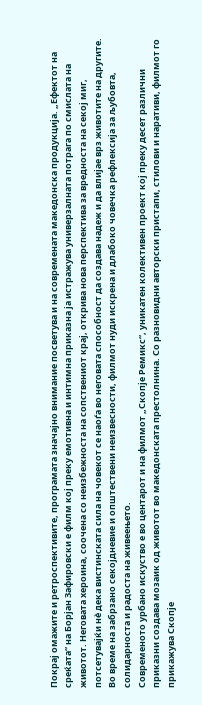Покрај омажите и ретроспективите, програмата значајно внимание посветува и на современата македонска продукција. „Ефектот на среќата“ на Борјан Зафировски е филм кој преку емотивна и интимна приказна ја истражува универзалната потрага по смислата на животот. Неговата хероина, соочена со неизбежноста на сопствениот крај, открива нова перспектива за вредноста на секој миг, потсетувајќи нè дека вистинската сила на човекот се наоѓа во неговата способност да создава надеж и да влијае врз животите на другите. Во време на забрзано секојдневие и општествени неизвесности, филмот нуди искрена и длабоко човечка рефлексија за љубовта, солидарноста и радоста на живеењето.
Современото урбано искуство е во центарот и на филмот „Скопје Ремикс“, уникатен колективен проект кој преку десет различни приказни создава мозаик од животот во македонската престолнина. Со разновидни авторски пристапи, стилови и наративи, филмот го прикажува Скопје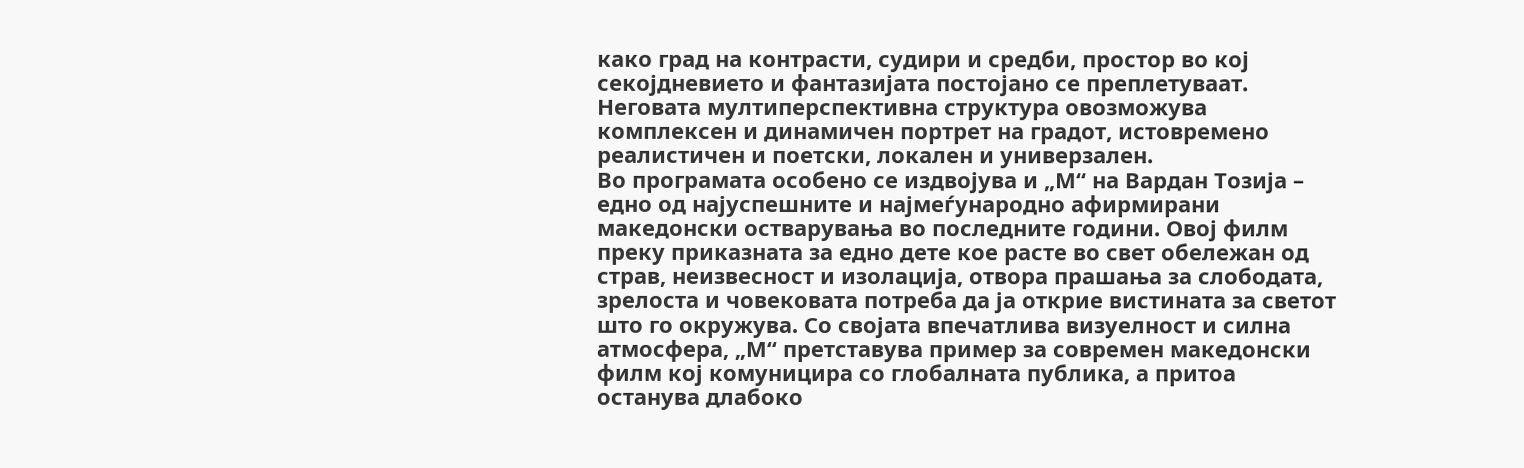како град на контрасти, судири и средби, простор во кој секојдневието и фантазијата постојано се преплетуваат. Неговата мултиперспективна структура овозможува комплексен и динамичен портрет на градот, истовремено реалистичен и поетски, локален и универзален.
Во програмата особено се издвојува и „М“ на Вардан Тозија – едно од најуспешните и најмеѓународно афирмирани македонски остварувања во последните години. Овој филм преку приказната за едно дете кое расте во свет обележан од страв, неизвесност и изолација, отвора прашања за слободата, зрелоста и човековата потреба да ја открие вистината за светот што го окружува. Со својата впечатлива визуелност и силна атмосфера, „М“ претставува пример за современ македонски филм кој комуницира со глобалната публика, а притоа останува длабоко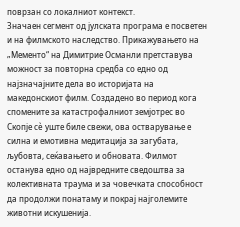поврзан со локалниот контекст.
Значаен сегмент од јулската програма е посветен и на филмското наследство. Прикажувањето на „Мементо“ на Димитрие Османли претставува можност за повторна средба со едно од најзначајните дела во историјата на македонскиот филм. Создадено во период кога спомените за катастрофалниот земјотрес во Скопје сè уште биле свежи, ова остварување е силна и емотивна медитација за загубата, љубовта, сеќавањето и обновата. Филмот останува едно од највредните сведоштва за колективната траума и за човечката способност да продолжи понатаму и покрај најголемите животни искушенија.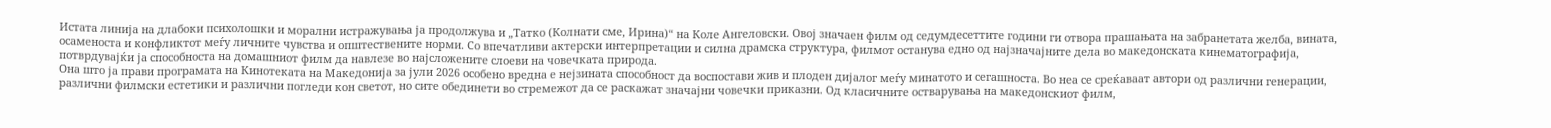Истата линија на длабоки психолошки и морални истражувања ја продолжува и „Татко (Колнати сме, Ирина)“ на Коле Ангеловски. Овој значаен филм од седумдесеттите години ги отвора прашањата на забранетата желба, вината, осаменоста и конфликтот меѓу личните чувства и општествените норми. Со впечатливи актерски интерпретации и силна драмска структура, филмот останува едно од најзначајните дела во македонската кинематографија, потврдувајќи ја способноста на домашниот филм да навлезе во најсложените слоеви на човечката природа.
Она што ја прави програмата на Кинотеката на Македонија за јули 2026 особено вредна е нејзината способност да воспостави жив и плоден дијалог меѓу минатото и сегашноста. Во неа се среќаваат автори од различни генерации, различни филмски естетики и различни погледи кон светот, но сите обединети во стремежот да се раскажат значајни човечки приказни. Од класичните остварувања на македонскиот филм,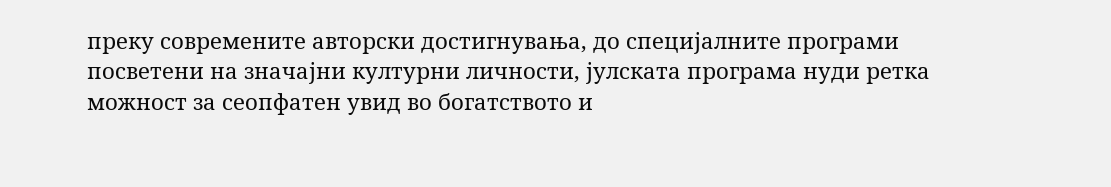преку современите авторски достигнувања, до специјалните програми посветени на значајни културни личности, јулската програма нуди ретка можност за сеопфатен увид во богатството и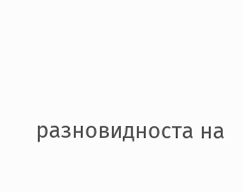разновидноста на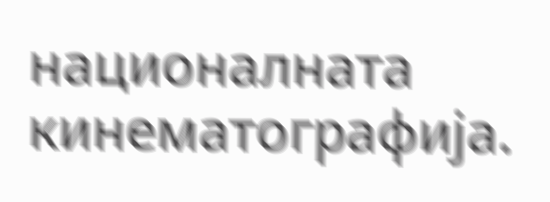националната кинематографија.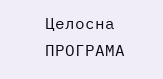Целосна ПРОГРАМА